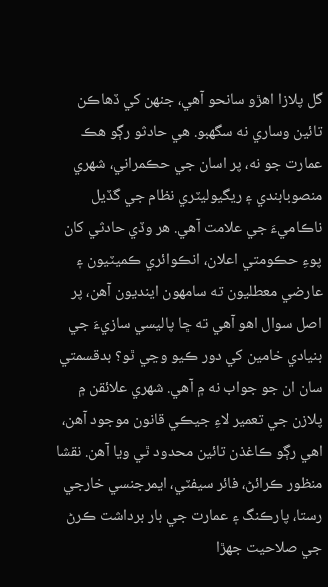گل پلازا اهڙو سانحو آهي، جنهن کي ڏهاڪن تائين وساري نه سگهبو. هي حادثو رڳو هڪ عمارت جو نه، پر اسان جي حڪمراني، شهري منصوبابندي ۽ ريگيوليٽري نظام جي گڏيل ناڪاميءَ جي علامت آهي. هر وڏي حادثي کان پوءِ حڪومتي اعلان، انڪوائري ڪميٽيون ۽ عارضي معطليون ته سامهون اينديون آهن، پر اصل سوال اهو آهي ته ڇا پاليسي سازيءَ جي بنيادي خامين کي دور ڪيو وڃي ٿو؟ بدقسمتي سان ان جو جواب نه ۾ آهي. شهري علائقن ۾ پلازن جي تعمير لاءِ جيڪي قانون موجود آهن، اهي رڳو ڪاغذن تائين محدود ٿي ويا آهن. نقشا منظور ڪرائڻ، فائر سيفٽي، ايمرجنسي خارجي رستا، پارڪنگ ۽ عمارت جي بار برداشت ڪرڻ جي صلاحيت جهڙا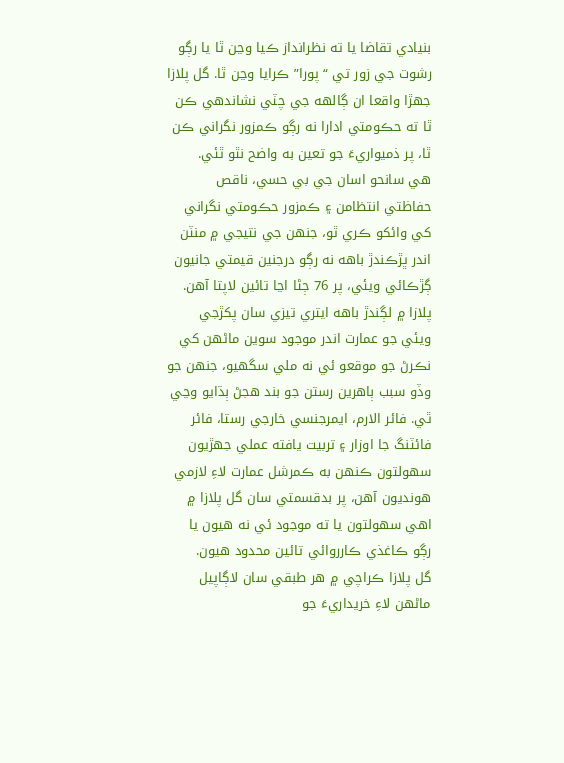بنيادي تقاضا يا ته نظرانداز ڪيا وڃن ٿا يا رڳو رشوت جي زور تي “پورا” ڪرايا وڃن ٿا. گل پلازا جهڙا واقعا ان ڳالهه جي چٽي نشاندهي ڪن ٿا ته حڪومتي ادارا نه رڳو ڪمزور نگراني ڪن ٿا، پر ذميواريءَ جو تعين به واضح نٿو ٿئي.
هي سانحو اسان جي بي حسي، ناقص حفاظتي انتظامن ۽ ڪمزور حڪومتي نگراني کي وائکو ڪري ٿو، جنهن جي نتيجي ۾ منٽن اندر ڀڙڪندڙ باهه نه رڳو درجنين قيمتي جانيون ڳڙڪائي ويئي، پر 76 ڄڻا اڃا تائين لاپتا آهن. پلازا ۾ لڳندڙ باهه ايتري تيزي سان پکڙجي ويئي جو عمارت اندر موجود سوين ماڻهن کي نڪرڻ جو موقعو ئي نه ملي سگهيو، جنهن جو وڏو سبب ٻاهرين رستن جو بند هجڻ ٻڌايو وڃي ٿي. فائر الارم، ايمرجنسي خارجي رستا، فائر فائٽنگ جا اوزار ۽ تربيت يافته عملي جهڙيون سهولتون ڪنهن به ڪمرشل عمارت لاءِ لازمي هونديون آهن، پر بدقسمتي سان گل پلازا ۾ اهي سهولتون يا ته موجود ئي نه هيون يا رڳو ڪاغذي ڪارروائي تائين محدود هيون.
گل پلازا ڪراچي ۾ هر طبقي سان لاڳاپيل ماڻهن لاءِ خريداريءَ جو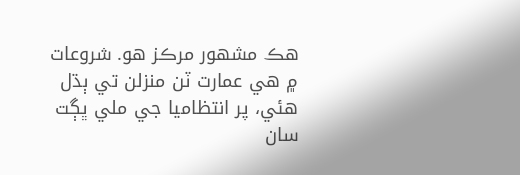هڪ مشهور مرڪز هو. شروعات ۾ هي عمارت ٽن منزلن تي ٻڌل هئي، پر انتظاميا جي ملي ڀڳت سان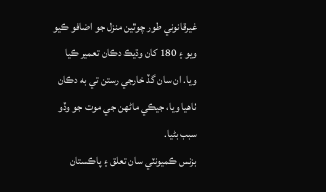غيرقانوني طور چوٿين منزل جو اضافو ڪيو ويو ۽ 180 کان وڌيڪ دڪان تعمير ڪيا ويا. ان سان گڏ خارجي رستن تي به دڪان ٺاهيا ويا، جيڪي ماڻهن جي موت جو وڏو سبب بڻيا.
بزنس ڪميونٽي سان تعلق ۽ پاڪستان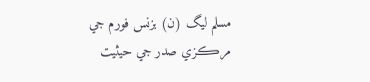مسلم ليگ (ن) بزنس فورم جي مرڪزي صدر جي حيثيت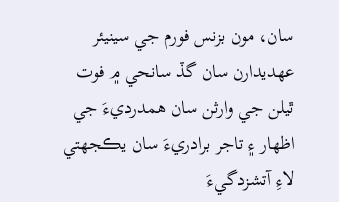سان، مون بزنس فورم جي سينيئر عهديدارن سان گڏ سانحي ۾ فوت ٿيلن جي وارثن سان همدرديءَ جي اظهار ۽ تاجر برادريءَ سان يڪجهتي لاءِ آتشزدگيءَ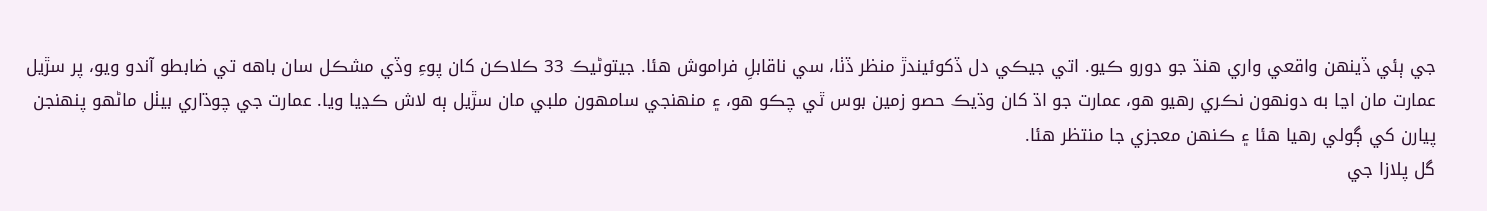جي ٻئي ڏينهن واقعي واري هنڌ جو دورو ڪيو. اتي جيڪي دل ڏکوئيندڙ منظر ڏٺا، سي ناقابلِ فراموش هئا. جيتوڻيڪ 33 ڪلاڪن کان پوءِ وڏي مشڪل سان باهه تي ضابطو آندو ويو، پر سڙيل عمارت مان اڃا به دونهون نڪري رهيو هو، عمارت جو اڌ کان وڌيڪ حصو زمين بوس ٿي چڪو هو، ۽ منهنجي سامهون ملبي مان سڙيل ٻه لاش ڪڍيا ويا. عمارت جي چوڌاري بيٺل ماڻهو پنهنجن پيارن کي ڳولي رهيا هئا ۽ ڪنهن معجزي جا منتظر هئا.
گل پلازا جي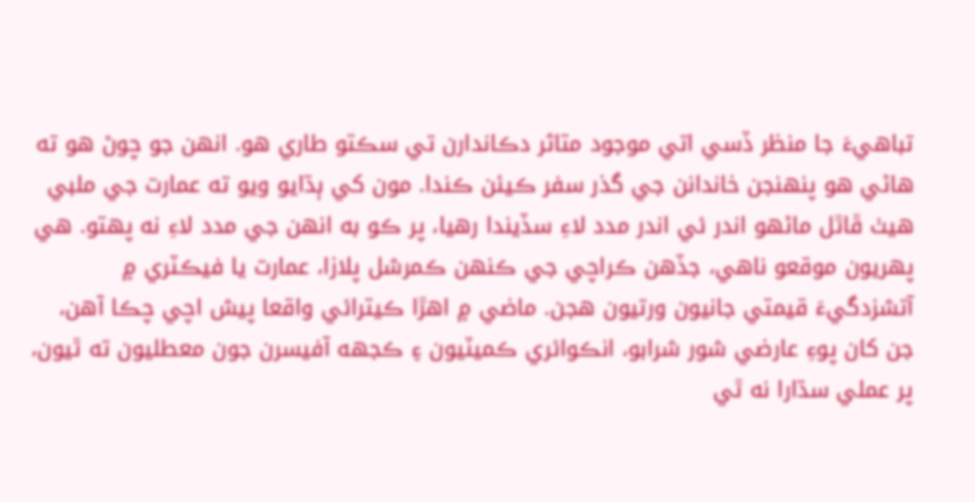تباهيءَ جا منظر ڏسي اتي موجود متاثر دڪاندارن تي سڪتو طاري هو. انهن جو چوڻ هو ته هاڻي هو پنهنجن خاندانن جي گذر سفر ڪيئن ڪندا. مون کي ٻڌايو ويو ته عمارت جي ملبي هيٺ ڦاٿل ماڻهو اندر ئي اندر مدد لاءِ سڏيندا رهيا، پر ڪو به انهن جي مدد لاءِ نه پهتو. هي پهريون موقعو ناهي، جڏهن ڪراچي جي ڪنهن ڪمرشل پلازا، عمارت يا فيڪٽري ۾ آتشزدگيءَ قيمتي جانيون ورتيون هجن. ماضي ۾ اهڙا ڪيترائي واقعا پيش اچي چڪا آهن، جن کان پوءِ عارضي شور شرابو، انڪوائري ڪميٽيون ۽ ڪجهه آفيسرن جون معطليون ته ٿيون، پر عملي سڌارا نه ٿي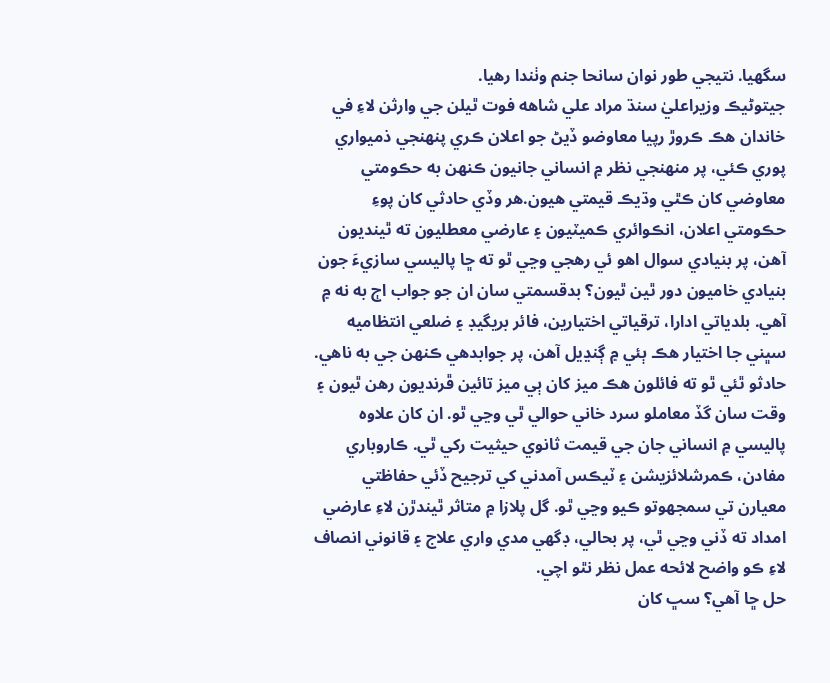سگهيا. نتيجي طور نوان سانحا جنم وٺندا رهيا.
جيتوڻيڪ وزيراعليٰ سنڌ مراد علي شاهه فوت ٿيلن جي وارثن لاءِ في خاندان هڪ ڪروڙ رپيا معاوضو ڏيڻ جو اعلان ڪري پنهنجي ذميواري پوري ڪئي، پر منهنجي نظر ۾ انساني جانيون ڪنهن به حڪومتي معاوضي کان ڪٿي وڌيڪ قيمتي هيون.هر وڏي حادثي کان پوءِ حڪومتي اعلان، انڪوائري ڪميٽيون ۽ عارضي معطليون ته ٿينديون آهن، پر بنيادي سوال اهو ئي رهجي وڃي ٿو ته ڇا پاليسي سازيءَ جون بنيادي خاميون دور ٿين ٿيون؟ بدقسمتي سان ان جو جواب اڄ به نه ۾ آهي. بلدياتي ادارا، ترقياتي اختيارين، فائر بريگيڊ ۽ ضلعي انتظاميه سڀني جا اختيار هڪ ٻئي ۾ ڳنڍيل آهن، پر جوابدهي ڪنهن جي به ناهي. حادثو ٿئي ٿو ته فائلون هڪ ميز کان ٻي ميز تائين ڦرنديون رهن ٿيون ۽ وقت سان گڏ معاملو سرد خاني حوالي ٿي وڃي ٿو. ان کان علاوه پاليسي ۾ انساني جان جي قيمت ثانوي حيثيت رکي ٿي. ڪاروباري مفادن، ڪمرشلائزيشن ۽ ٽيڪس آمدني کي ترجيح ڏئي حفاظتي معيارن تي سمجهوتو ڪيو وڃي ٿو. گل پلازا ۾ متاثر ٿيندڙن لاءِ عارضي امداد ته ڏني وڃي ٿي، پر بحالي، ڊگهي مدي واري علاج ۽ قانوني انصاف لاءِ ڪو واضح لائحه عمل نظر نٿو اچي.
حل ڇا آهي؟ سڀ کان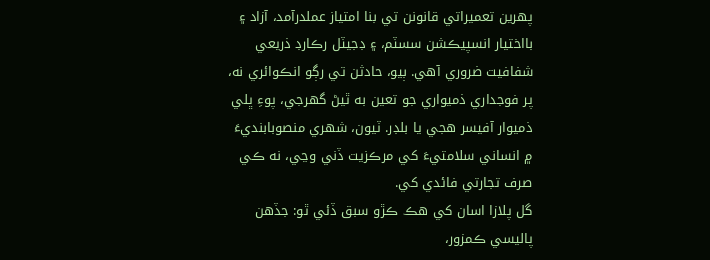پهرين تعميراتي قانونن تي بنا امتياز عملدرآمد، آزاد ۽ بااختيار انسپيڪشن سسٽم، ۽ ڊجيٽل رڪارڊ ذريعي شفافيت ضروري آهي. ٻيو، حادثن تي رڳو انڪوائري نه، پر فوجداري ذميواري جو تعين به ٿيڻ گهرجي، پوءِ ڀلي ذميوار آفيسر هجي يا بلڊر. ٽيون، شهري منصوبابنديءَ ۾ انساني سلامتيءَ کي مرڪزيت ڏني وڃي، نه ڪي صرف تجارتي فائدي کي.
گل پلازا اسان کي هڪ ڪڙو سبق ڏئي ٿو: جڏهن پاليسي ڪمزور،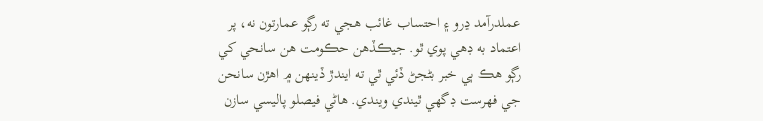عملدرآمد ڍرو ۽ احتساب غائب هجي ته رڳو عمارتون نه، پر اعتماد به ڊهي پوي ٿو. جيڪڏهن حڪومت هن سانحي کي رڳو هڪ ٻي خبر بڻجڻ ڏئي ٿي ته ايندڙ ڏينهن ۾ اهڙن سانحن جي فهرست ڊگهي ٿيندي ويندي. هاڻي فيصلو پاليسي سازن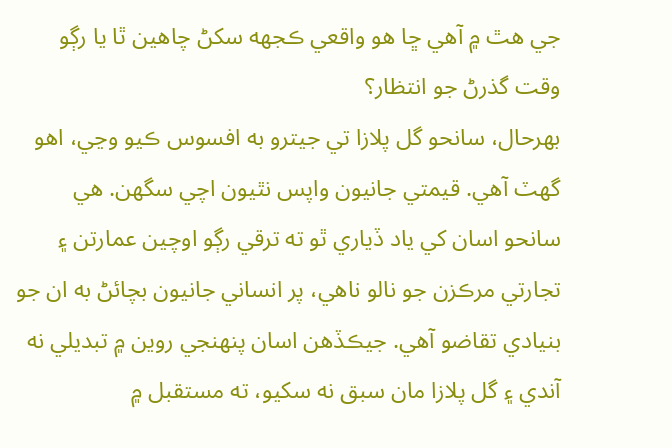جي هٿ ۾ آهي ڇا هو واقعي ڪجهه سکڻ چاهين ٿا يا رڳو وقت گذرڻ جو انتظار؟
بهرحال، سانحو گل پلازا تي جيترو به افسوس ڪيو وڃي، اهو گهٽ آهي. قيمتي جانيون واپس نٿيون اچي سگهن. هي سانحو اسان کي ياد ڏياري ٿو ته ترقي رڳو اوچين عمارتن ۽ تجارتي مرڪزن جو نالو ناهي، پر انساني جانيون بچائڻ به ان جو بنيادي تقاضو آهي. جيڪڏهن اسان پنهنجي روين ۾ تبديلي نه آندي ۽ گل پلازا مان سبق نه سکيو، ته مستقبل ۾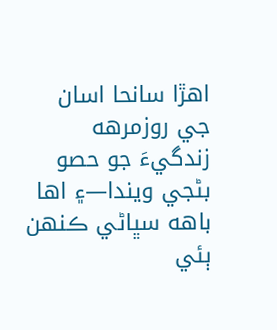اهڙا سانحا اسان جي روزمرهه زندگيءَ جو حصو بڻجي ويندا—۽ اها باهه سڀاڻي ڪنهن ٻئي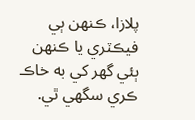پلازا، ڪنهن ٻي فيڪٽري يا ڪنهن ٻئي گهر کي به خاڪ ڪري سگهي ٿي.